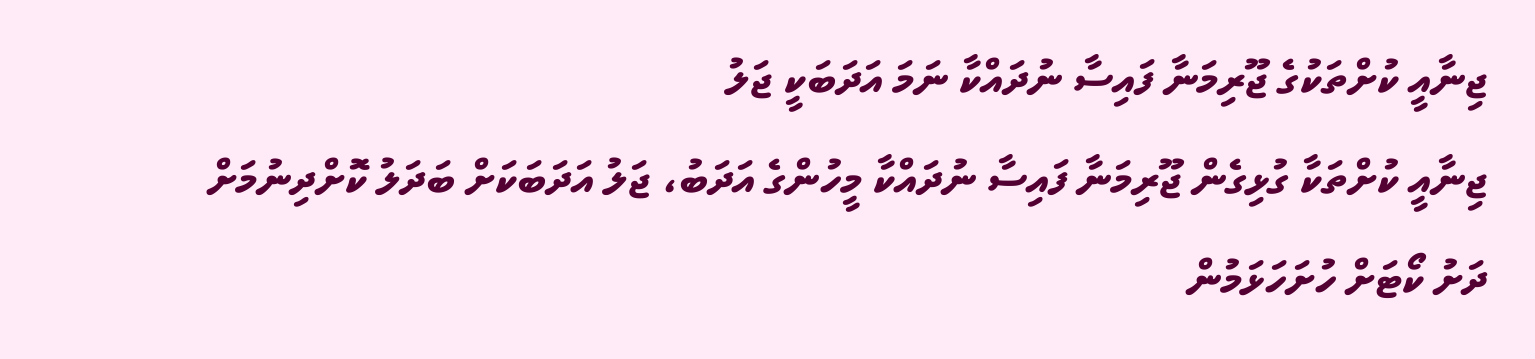ޖިނާއީ ކުށްތަކުގެ ޖޫރިމަނާ ފައިސާ ނުދައްކާ ނަމަ އަދަބަކީ ޖަލު
ޖިނާއީ ކުށްތަކާ ގުޅިގެން ޖޫރިމަނާ ފައިސާ ނުދައްކާ މީހުންގެ އަދަބު، ޖަލު އަދަބަކަށް ބަދަލު ކޮށްދިނުމަށް ދަށު ކޯޓަށް ހުށަހަޅަމުން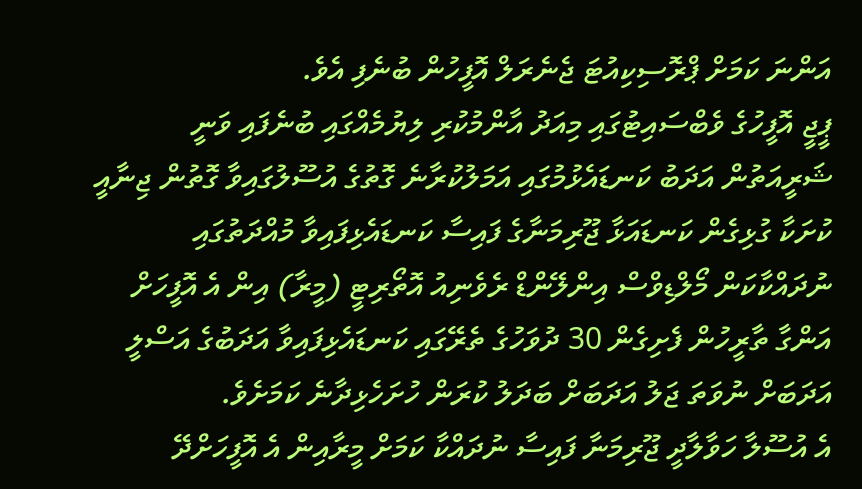އަންނަ ކަމަށް ޕްރޮސިކިއުޓަ ޖެނެރަލް އޮފީހުން ބުނެފި އެވެ.
ޕީޖީ އޮފީހުގެ ވެބްސައިޓުގައި މިއަދު އާންމުކުރި ލިޔުމެއްގައި ބުނެފައި ވަނީ ޝަރީއަތުން އަދަބު ކަނޑައެޅުމުގައި އަމަލުކުރާނެ ގޮތުގެ އުސޫލުގައިވާ ގޮތުން ޖިނާއީ ކުށަކާ ގުޅިގެން ކަނޑައަޅާ ޖޫރިމަނާގެ ފައިސާ ކަނޑައެޅިފައިވާ މުއްދަތުގައި ނުދައްކާކަން މޯލްޑިވްސް އިންލޭންޑް ރެވެނިއު އޮތޯރިޓީ (މީރާ) އިން އެ އޮފީހަށް އަންގާ ތާރީހުން ފެށިގެން 30 ދުވަހުގެ ތެރޭގައި ކަނޑައެޅިފައިވާ އަދަބުގެ އަސްލީ އަދަބަށް ނުވަތަ ޖަލު އަދަބަށް ބަދަލު ކުރަން ހުށަހެޅިދާނެ ކަމަށެވެ.
އެ އުސޫލާ ހަވާލާދީ ޖޫރިމަނާ ފައިސާ ނުދައްކާ ކަމަށް މީރާއިން އެ އޮފީހަށްދޭ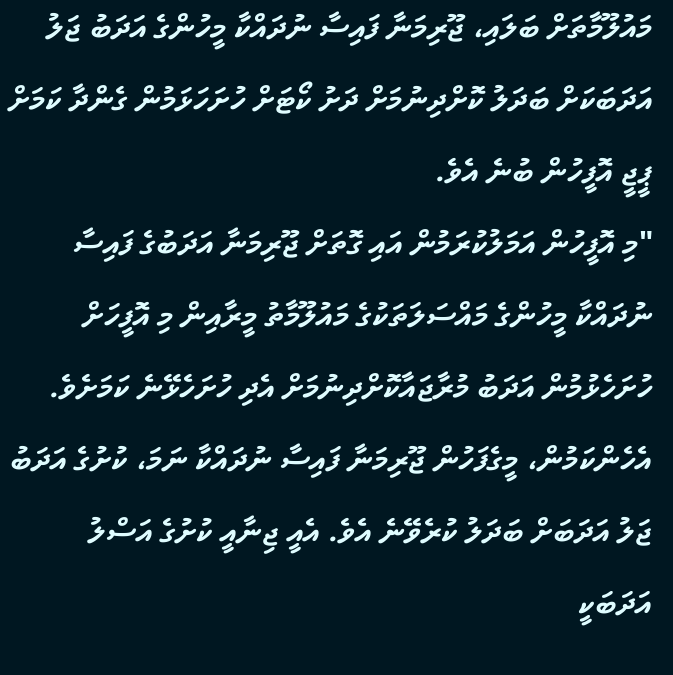މައުލޫމާތަށް ބަލައި، ޖޫރިމަނާ ފައިސާ ނުދައްކާ މީހުންގެ އަދަބު ޖަލު އަދަބަކަށް ބަދަލު ކޮށްދިނުމަށް ދަށު ކޯޓަށް ހުށަހަޅަމުން ގެންދާ ކަމަށް ޕީޖީ އޮފީހުން ބުނެ އެވެ.
"މި އޮފީހުން އަމަލުކުރަމުން އައި ގޮތަށް ޖޫރިމަނާ އަދަބުގެ ފައިސާ ނުދައްކާ މީހުންގެ މައްސަލަތަކުގެ މައުލޫމާތު މީރާއިން މި އޮފީހަށް ހުށަހެޅުމުން އަދަބު މުރާޖައާކޮށްދިނުމަށް އެދި ހުށަހެޅޭނެ ކަމަށެވެ. އެހެންކަމުން، މީގެފަހުން ޖޫރިމަނާ ފައިސާ ނުދައްކާ ނަމަ، ކުށުގެ އަދަބު ޖަލު އަދަބަށް ބަދަލު ކުރެވޭނެ އެވެ. އެއީ ޖިނާއީ ކުށުގެ އަސްލު އަދަބަކީ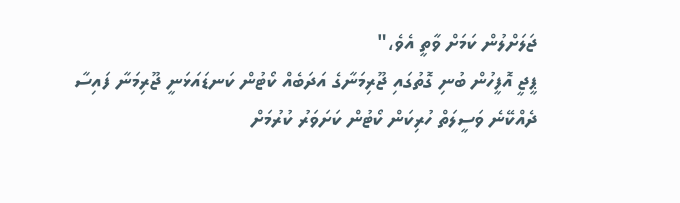ޖަލަށްލުން ކަމަށް ވާތީ އެވެ،"
ޕީޖީ އޮފީހުން ބުނި ގޮތުގައި ޖޫރިމަނާގެ އަދަބެއް ކޯޓުން ކަނޑައަޅަނީ ޖޫރިމަނާ ފައިސާ ދެއްކޭނެ ވަސީލަތް ހުރިކަން ކޯޓުން ކަށަވަރު ކުރުމަށް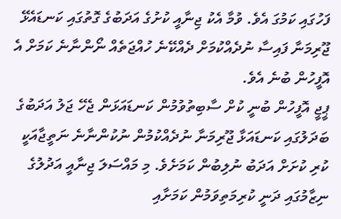ފަހުގައި ކަމުގަ އެވެ. ވުމާ އެކު ޖިނާއީ ކުށުގެ އަދަބުގެ ގޮތުގައި ކަނޑައެޅޭ ޖޫރިމަނާ ފައިސާ ނުދެއްކުމަށް ދެއްކޭނެ ހުއްޖަތެއް ނޯންނާނެ ކަމަށް އެ އޮފީހުން ބުނެ އެވެ.
ޕީޖީ އޮފީހުން ބުނީ ކުށް ސާބިތުވުމުން ކަނޑައަޅަން ޖެހޭ ޖަލު އަދަބުގެ ބަދަލުގައި ކަނޑައަޅާ ޖޫރިމަނާ ނުދެއްކުމުން ނުކުންނާނެ ނަތީޖާއަކީ ކުރި ކުށަށް އަދަބު ނުލިބުން ކަމަށެވެ. މި މައްސަލަ ޖިނާއީ އަދުލުގެ ނިޒާމުގައި ދަނީ ކުރިމަތިވަމުން ކަމަށާއި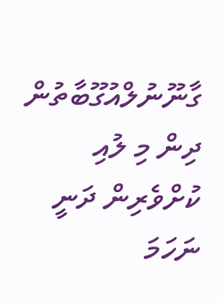ގާނޫނުލްއުގޫބާތުން ދިން މި ލުއި ކުށްވެރިން ދަނީ ނަހަމަ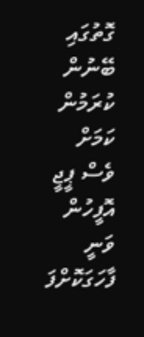ގޮތުގައި ބޭނުން ކުރަމުން ކަމަށް ވެސް ޕީޖީ އޮފީހުން ވަނީ ފާހަގަކޮށްފަ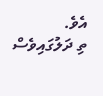އެވެ.
ތި ދަލުގައިވެސް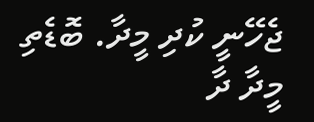ޖެހޭނީ ކުދި މީދާ. ބޮޑެތި މީދާ ދާ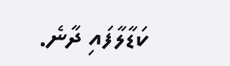ކަޑާލާފައި ދާނެ.